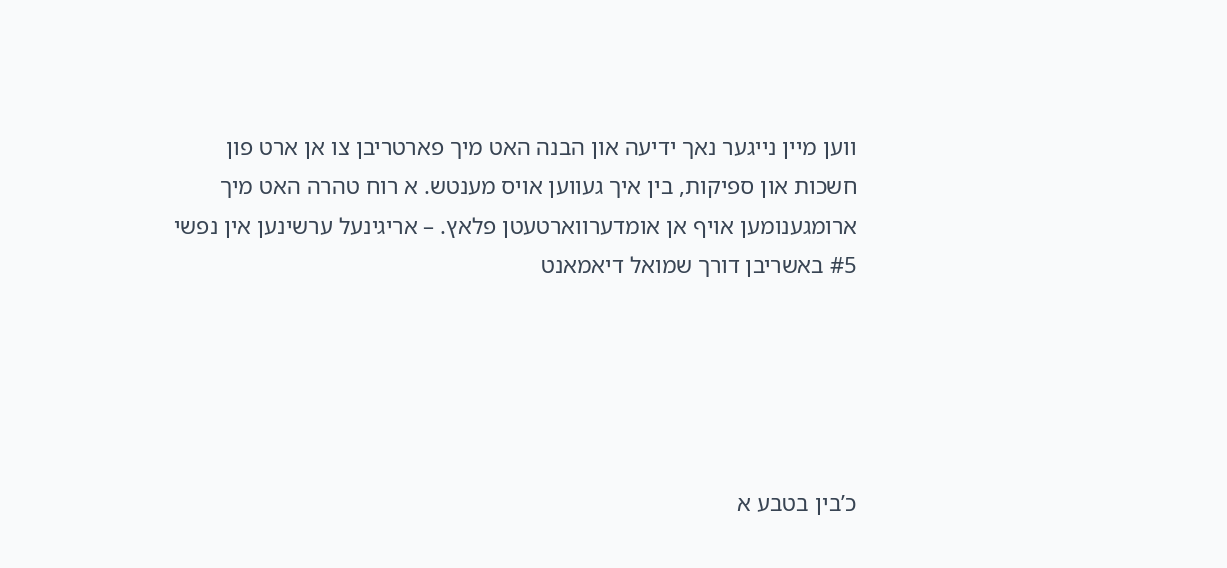ווען מיין נייגער נאך ידיעה און הבנה האט מיך פארטריבן צו אן ארט פון חשכות און ספיקות, בין איך געווען אויס מענטש. א רוח טהרה האט מיך ארומגענומען אויף אן אומדערווארטעטן פלאץ. – אריגינעל ערשינען אין נפשי #5 באשריבן דורך שמואל דיאמאנט





כ’בין בטבע א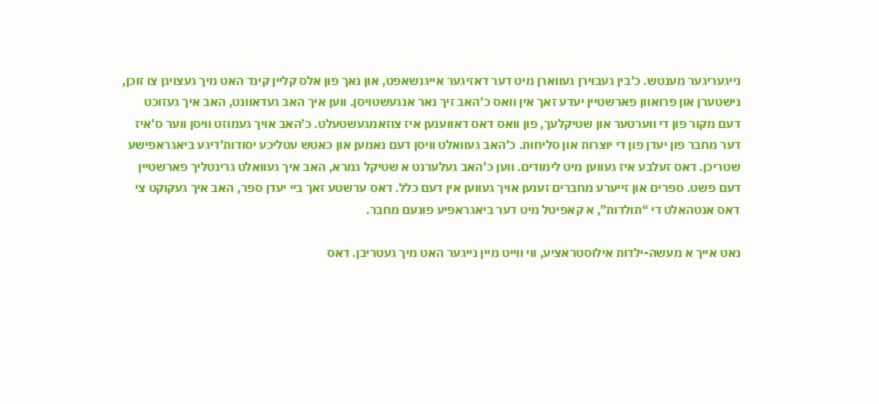נייגעריגער מענטש. כ’בין געבוירן געווארן מיט דער דאזיגער אייגנשאפט, און נאך פון אלס קליין קינד האט מיך געצויגן צו זוכן, נישטערן און פרואוון פארשטיין יעדע זאך אין וואס כ’האב זיך נאר אנגעשטויסן. ווען איך האב געדאוונט, האב איך געזוכט דעם מקור פון די ווערטער און שטיקלעך, פון וואס דאס דאווענען איז צוזאמגעשטעלט. כ’האב אויך געמוזט וויסן ווער ס’איז דער מחבר פון יעדן פון די יוצרות און סליחות. כ’האב געוואלט וויסן דעם נאמען און כאטש עטליכע יסודות’דיגע ביאגראפישע שטריכן. דאס זעלבע איז געווען מיט לימודים. ווען כ’האב געלערנט א שטיקל גמרא, האב איך געוואלט גרינטליך פארשטיין דעם פשט. ספרים און זייערע מחברים זענען אויך געווען אין דעם כלל. דאס ערשטע זאך ביי יעדן ספר, האב איך געקוקט צי דאס אנטהאלט די “תולדות”, א קאפיטל מיט דער ביאגראפיע פונעם מחבר.

נאט אייך א מעשה-ילדות אילוסטראציע, ווי ווייט מיין נייגער האט מיך געטריבן. דאס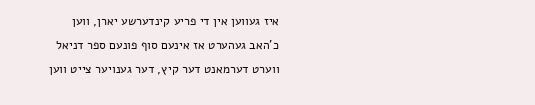איז געווען אין די פריע קינדערשע יארן, ווען כ’האב געהערט אז אינעם סוף פונעם ספר דניאל ווערט דערמאנט דער קיץ, דער גענויער צייט ווען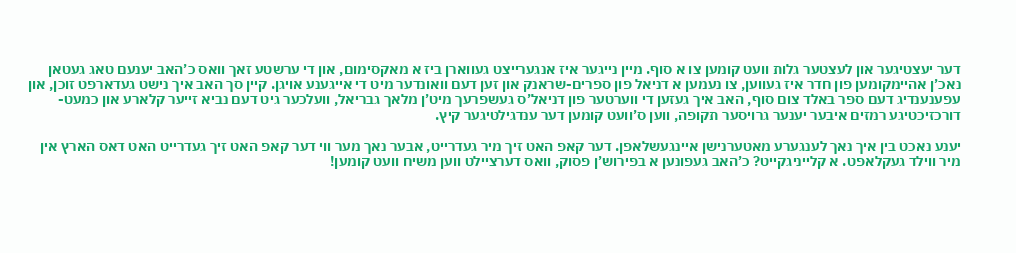דער יעצטיגער און לעצטער גלות וועט קומען צו א סוף. מיין נייגער איז אנגערייצט געווארן ביז א מאקסימום, און די ערשטע זאך וואס כ’האב יענעם טאג געטאן נאכ’ן אהיימקומען פון חדר איז געווען, צו נעמען א דניאל פון ספרים-שראנק און זען דעם וואונדער מיט די אייגענע אויגן. קיין סך האב איך נישט געדארפט זוכן, און עפענענדיג דעם ספר באלד צום סוף, האב איך געזען די ווערטער פון דניאל’ס געשפרעך מיט’ן מלאך גבריאל, וועלכער גיט דעם נביא זייער קלארע און כמעט-דורכזיכטיגע רמזים איבער יענער גרויסער תקופה, ווען ס’וועט קומען דער ענדגילטיגער קיץ.

יענע נאכט בין איך נאך לענגערע מאטערנישן איינגעשלאפן. דער קאפ האט זיך מיר געדרייט, אבער נאך מער ווי דער קאפ האט זיך געדרייט האט דאס הארץ אין מיר ווילד געקלאפט. א קלייניגקייט? כ’האב געפונען א בפירוש’ן פסוק, וואס דערציילט ווען משיח וועט קומען!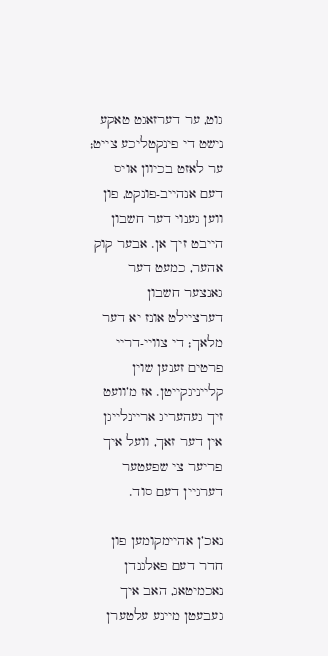גוט, ער דערזאגט טאקע נישט די פינקטליכע צייט; ער לאזט בכיוון אויס דעם אנהייב-פונקט, פון ווען גענוי דער חשבון הייבט זיך אן. אבער קוק אהער, כמעט דער גאנצער חשבון דערציילט אונז יא דער מלאך; די צוויי-דריי פרטים זענען שוין קלייניגקייטן. אז מ’וועט זיך געהעריג אריינלייגן אין דער זאך, וועל איך פריער צי שפעטער דערגיין דעם סוד.

נאכ’ן אהיימקומען פון חדר דעם פאלגנדן נאכמיטאג, האב איך געבעטן מיינע עלטערן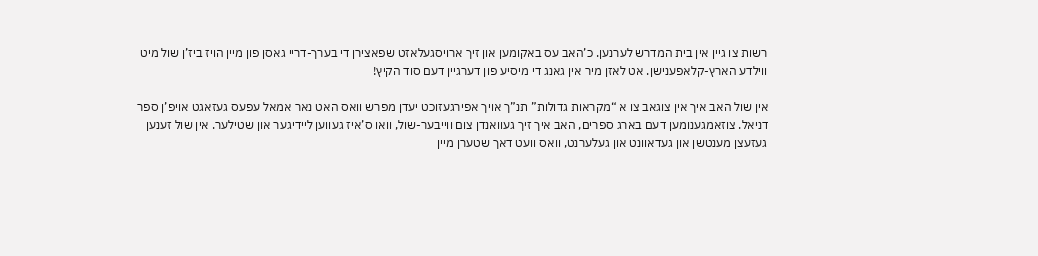רשות צו גיין אין בית המדרש לערנען. כ’האב עס באקומען און זיך ארויסגעלאזט שפאצירן די בערך-דריי גאסן פון מיין הויז ביז’ן שול מיט ווילדע הארץ-קלאפענישן. אט לאזן מיר אין גאנג די מיסיע פון דערגיין דעם סוד הקיץ!

אין שול האב איך אין צוגאב צו א “מקראות גדולות” תנ”ך אויך אפירגעזוכט יעדן מפרש וואס האט נאר אמאל עפעס געזאגט אויפ’ן ספר דניאל. צוזאמגענומען דעם בארג ספרים, האב איך זיך געוואנדן צום ווייבער-שול, וואו ס’איז געווען ליידיגער און שטילער. אין שול זענען געזעצן מענטשן און געדאוונט און געלערנט, וואס וועט דאך שטערן מיין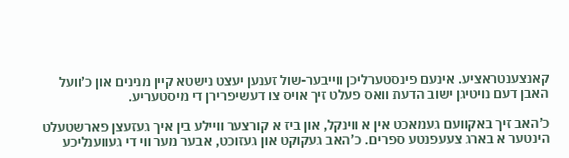קאנצענטראציע. אינעם פינסטערליכן ווייבער-שול זענען יעצט נישטא קיין מנינים און כ’וועל האבן דעם נויטיגן ישוב הדעת וואס פעלט זיך אויס צו דעשיפרירן די מיסטעריע.

כ’האב זיך באקוועם געמאכט אין א ווינקל, און ביז א קורצער וויילע בין איך געזעצן פארשטעלט הינטער א בארג צעעפנטע ספרים. כ’האב געקוקט און געזוכט, אבער מער ווי די געווענליכע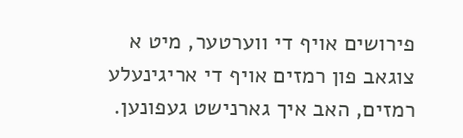פירושים אויף די ווערטער, מיט א צוגאב פון רמזים אויף די אריגינעלע רמזים, האב איך גארנישט געפונען.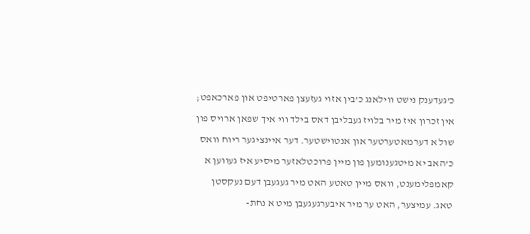כ’געדענק נישט ווילאנג כ’בין אזוי געזעצן פארטיפט און פארכאפט; אין זכרון איז מיר בלויז געבליבן דאס בילד ווי איך שפאן ארויס פון שול א דערמאטערטער און אנטוישטער. דער איינציגער ריוח וואס כ’האב יא מיטגענומען פון מיין פרוכטלאזער מיסיע איז געווען א קאמפלימענט, וואס מיין טאטע האט מיר געגעבן דעם נעקסטן טאג. עמיצער, האט ער מיר איבערגעגעבן מיט א נחת-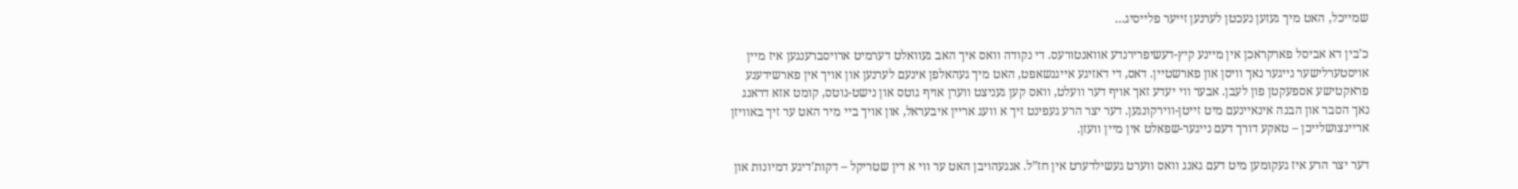שמייכל, האט מיך געזען נעכטן לערנען זייער פלייסיג…

כ’בין דא אביסל פארקראכן אין מיינע קיץ-דעשיפרירנדע אוואנטורעס. די נקודה וואס איך האב געוואלט דערמיט ארויסברענגען איז מיין אויסטערלישער נייגער נאך וויסן און פארשטיין. דאס, די דאזיגע אייגנשאפט, האט מיך געהאלפן אינעם לערנען און אויך אין פארשידענע פראקטישע אספעקטן פון לעבן. אבער ווי יעדע זאך אויף דער וועלט, וואס קען געניצט ווערן אויף גוטס און נישט-גוטס, קומט אזא דראנג נאך הסבר און הבנה אינאיינעם מיט זייטן-ווירקונגען. דער יצר הרע געפינט זיך א וועג אריין איבעראל, און אויך ביי מיר האט ער זיך באוויזן אריינצושלייכן – טאקע דורך דעם נייגער-שפאלט אין מיין וועזן.

דער יצר הרע איז געקומען מיט דעם גאנג וואס ווערט געשילדערט אין חז”ל. אנגעהויבן האט ער ווי א דין שטריקל – דקות’דיגע דמיונות און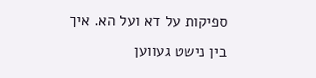ספיקות על דא ועל הא. איך בין נישט געווען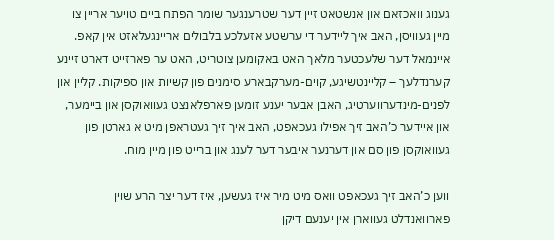גענוג וואכזאם און אנשטאט זיין דער שטרענגער שומר הפתח ביים טויער אריין צו מיין געוויסן, האב איך ליידער די ערשטע אזעלכע בלבולים אריינגעלאזט אין קאפ. איינמאל דער שלעכטער מלאך האט באקומען צוטריט, האט ער פארזייט דארט זיינע קערנדלעך – קליינטשיגע, קוים-מערקבארע סימנים פון קשיות און ספיקות. קליין און לפנים-מינדערווערטיג, האבן אבער יענע זומען פארפלאנצט געוואוקסן און ביימער, און איידער כ’האב זיך אפילו געכאפט, האב איך זיך געטראפן מיט א גארטן פון געוואוקסן פון סם און דערנער איבער דער לענג און ברייט פון מיין מוח.

ווען כ’האב זיך געכאפט וואס מיט מיר איז געשען, איז דער יצר הרע שוין פארוואנדלט געווארן אין יענעם דיקן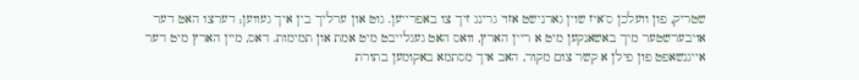שטריק, פון וועלכן ס’איז שוין גארנישט אזוי גרינג זיך צו באפרייען. גוט און ערליך בין איך געווען; דערצו האט דער אויבערשטער מיך באשאנקען מיט א ריין הארץ, וואס האט געגלייבט מיט אמת און תמימות. דאס, מיין הארץ מיט דער אייגנשאפט פון פילן א קשר צום מקור, האב איך מסתמא באקומען בתורת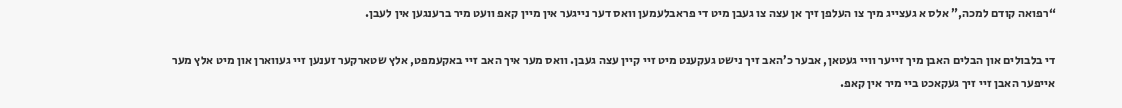“רפואה קודם למכה,” אלס א געצייג מיך צו העלפן זיך אן עצה צו געבן מיט די פראבלעמען וואס דער נייגער אין מיין קאפ וועט מיר ברענגען אין לעבן.

די בלבולים און הבלים האבן מיך זייער וויי געטאן, אבער כ’האב זיך נישט געקענט מיט זיי קיין עצה געבן. וואס מער איך האב זיי באקעמפט, אלץ שטארקער זענען זיי געווארן און מיט אלץ מער אייפער האבן זיי זיך געקאכט ביי מיר אין קאפ.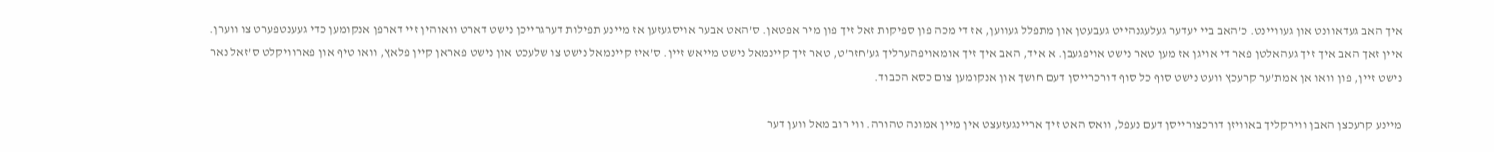איך האב געדאוונט און געוויינט. כ’האב ביי יעדער געלעגנהייט געבעטן און מתפלל געווען, אז די מכה פון ספיקות זאל זיך פון מיר אפטאן. ס’האט אבער אויסגעזען אז מיינע תפילות דערגרייכן נישט דארט וואוהין זיי דארפן אנקומען כדי געענטפערט צו ווערן. איין זאך האב איך זיך געהאלטן פאר די אויגן אז מען טאר נישט אויפגעבן. א איד, האב איך זיך אומאויפהערליך גע’חזר’ט, טאר זיך קיינמאל נישט מייאש זיין. ס’איז קיינמאל נישט צו שלעכט און נישט פאראן קיין פלאץ, וואו טיף און פארוויקלט ס’זאל נאר נישט זיין, פון וואו אן אמת’ער קרעכץ וועט נישט סוף כל סוף דורכרייסן דעם חושך און אנקומען צום כסא הכבוד.

מיינע קרעכצן האבן ווירקליך באוויזן דורכצורייסן דעם נעפל, וואס האט זיך אריינגעזעצט אין מיין אמונה טהורה. ווי רוב מאל ווען דער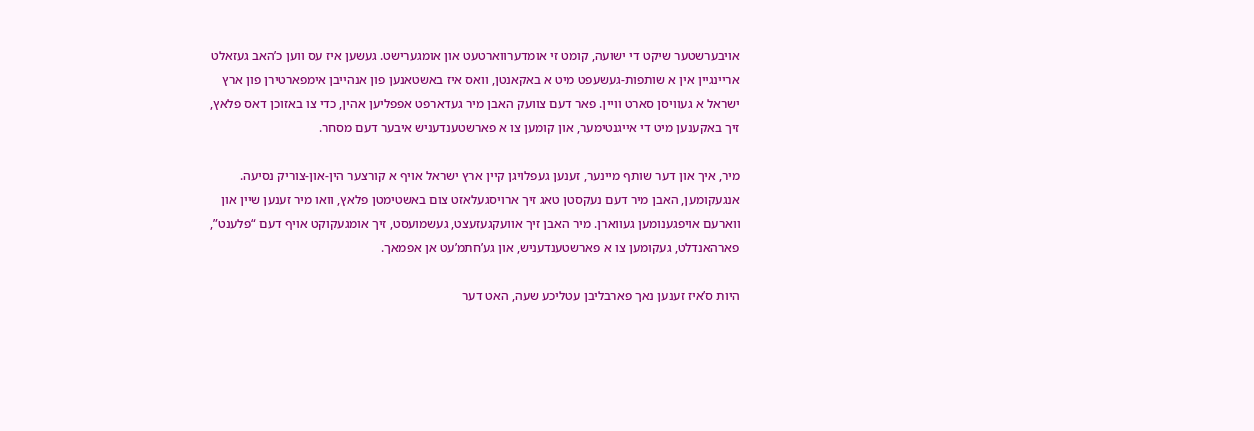אויבערשטער שיקט די ישועה, קומט זי אומדערווארטעט און אומגערישט. געשען איז עס ווען כ’האב געזאלט אריינגיין אין א שותפות-געשעפט מיט א באקאנטן, וואס איז באשטאנען פון אנהייבן אימפארטירן פון ארץ ישראל א געוויסן סארט וויין. פאר דעם צוועק האבן מיר געדארפט אפפליען אהין, כדי צו באזוכן דאס פלאץ, זיך באקענען מיט די אייגנטימער, און קומען צו א פארשטענדעניש איבער דעם מסחר.

מיר, איך און דער שותף מיינער, זענען געפלויגן קיין ארץ ישראל אויף א קורצער הין-און-צוריק נסיעה. אנגעקומען, האבן מיר דעם נעקסטן טאג זיך ארויסגעלאזט צום באשטימטן פלאץ, וואו מיר זענען שיין און ווארעם אויפגענומען געווארן. מיר האבן זיך אוועקגעזעצט, געשמועסט, זיך אומגעקוקט אויף דעם “פלענט”, פארהאנדלט, געקומען צו א פארשטענדעניש, און גע’חתמ’עט אן אפמאך.

היות ס’איז זענען נאך פארבליבן עטליכע שעה, האט דער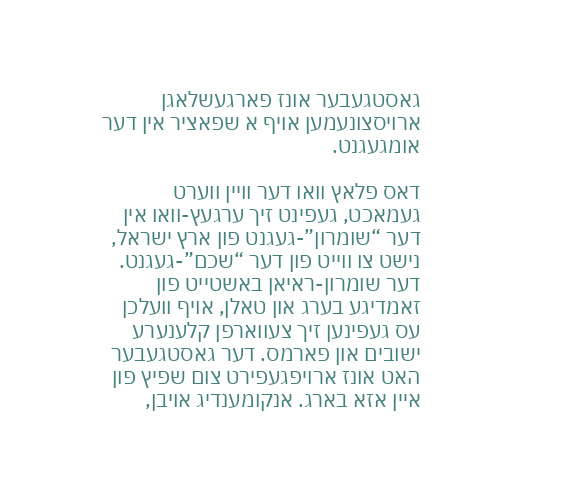גאסטגעבער אונז פארגעשלאגן ארויסצונעמען אויף א שפאציר אין דער אומגעגנט.

דאס פלאץ וואו דער וויין ווערט געמאכט, געפינט זיך ערגעץ-וואו אין דער “שומרון”-געגנט פון ארץ ישראל, נישט צו ווייט פון דער “שכם”-געגנט. דער שומרון-ראיאן באשטייט פון זאמדיגע בערג און טאלן, אויף וועלכן עס געפינען זיך צעווארפן קלענערע ישובים און פארמס. דער גאסטגעבער האט אונז ארויפגעפירט צום שפיץ פון איין אזא בארג. אנקומענדיג אויבן,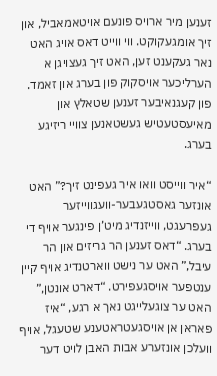זענען מיר ארויס פונעם אויטאמאביל, און זיך אומגעקוקט. ווי ווייט דאס אויג האט נאר געקענט זען, האט זיך געצויגן א הערליכער אויסקוק פון בערג און זאמד. פון קעגנאיבער זענען שטאלץ און מאיעסטעטיש געשטאנען צוויי ריזיגע בערג.

“איר ווייסט וואו איר געפינט זיך?” האט אונזער גאסטגעבער-וועגווייזער געפרעגט, ווייזנדיג מיט’ן פינגער אויף די בערג. “דאס זענען הר גריזים און הר עיבל,” האט ער נישט ווארטנדיג אויף קיין ענטפער אויסגעפירט. “דארט אונטן,” האט ער צוגעלייגט נאך א רגע, “איז פאראן אן אויסגעטראטענע שטעגל, אויף וועלכן אונזערע אבות האבן לויט דער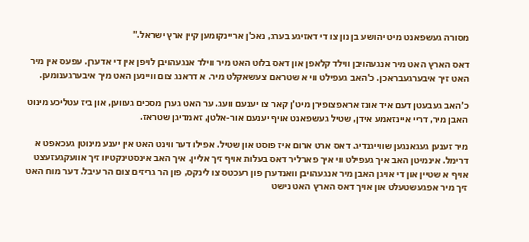מסורה געשפאנט מיט יהושע בן נון צו די דאזיגע בערג, נאכ’ן אריינקומען קיין ארץ ישראל.”

דאס הארץ האט מיר אנגעהויבן ווילד קלאפן און דאס בלוט האט מיר ווילד אנגעהויבן לויפן אין די אדערן. עפעס אין מיר האט זיך איבערגעבראכן. כ’האב געפילט ווי א שטראם צעשאקלט מיר. א דראנג צום וויינען האט מיך איבערגענומען.

כ’האב געבעטן דעם איד אונז אראפצופירן מיט’ן קאר צו יענעם וועג. ער האט גערן מסכים געווען, און ביז עטליכע מינוט האבן מיר, דריי איינזאמע אידן, שטיל געשפאנט אויף יענעם אור-אלטן, זאמדיגן שטראז.

מיר זענען געגאנגען שווייגנדיג. דאס ארט ארום איז פוסט און שטיל. אפילו דער ווינט האט אין יענע מינוטן געכאפט א דרימל. אינמיטן האב איך געפילט ווי איך פארליר דאס בעלות אויף זיך אליין. איך האב אינסטינקטיוו זיך אוועקגעזעצט אויף א שטיין און די אויגן האבן מיר אנגעהויבן וואנדערן פון רעכטס צו לינקס, פון הר גריזים צום הר עיבל. דער מוח האט זיך מיר אפגעשטעלט און אויך דאס הארץ האט נישט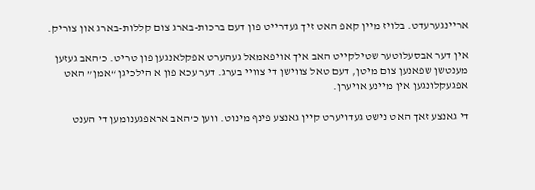אריינגערעדט. בלויז מיין קאפ האט זיך געדרייט פון דעם ברכות-בארג צום קללות-בארג און צוריק.

אין דער אבסעלוטער שטילקייט האב איך אויפאמאל געהערט אפקלאנגען פון טריט. כ’האב געזען מענטשן שפאנען צום מיטן, דעם טאל צווישן די צוויי בערג. דער עכא פון א הילכיגן “אמן” האט אפגעקלונגען אין מיינע אויערן.

די גאנצע זאך האט נישט געדויערט קיין גאנצע פינף מינוט. ווען כ’האב אראפגענומען די הענט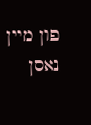פון מיין נאסן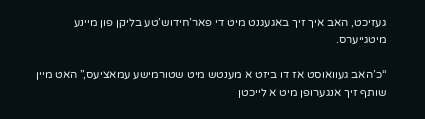געזיכט, האב איך זיך באגעגנט מיט די פאר’חידוש’טע בליקן פון מיינע מיטגייערס.

“כ’האב געוואוסט אז דו ביזט א מענטש מיט שטורמישע עמאציעס,” האט מיין שותף זיך אנגערופן מיט א לייכטן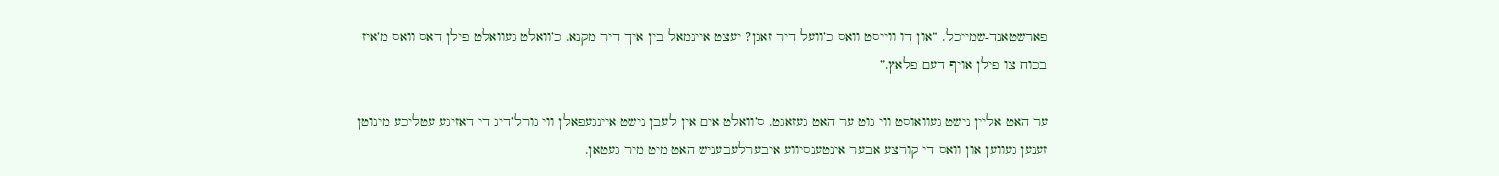פארשטאנד-שמייכל. “און דו ווייסט וואס כ’וועל דיר זאגן? יעצט איינמאל בין איך דיר מקנא. כ’וואלט געוואלט פילן דאס וואס מ’איז בכוח צו פילן אויף דעם פלאץ.”

ער האט אליין נישט געוואוסט ווי גוט ער האט געזאגט. ס’וואלט אים אין לעבן נישט איינגעפאלן ווי גורל’דיג די דאזיגע עטליכע מינוטן זענען געווען און וואס די קורצע אבער אינטענסיווע איבערלעבעניש האט מיט מיר געטאן.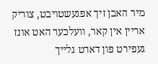מיר האבן זיך אפגעשטויבט, צוריק אריין אין קאר, וועלכער האט אונז געפירט פון דארט גלייך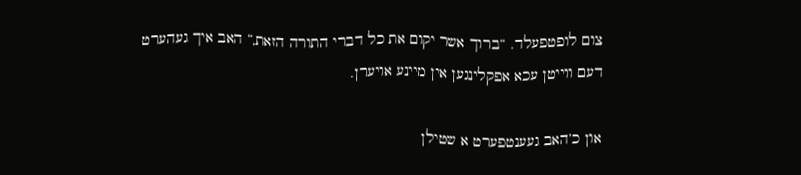צום לופטפעלד. “ברוך אשר יקום את כל דברי התורה הזאת,” האב איך געהערט דעם ווייטן עכא אפקלינגען אין מיינע אויערן.

און כ’האב געענטפערט א שטילן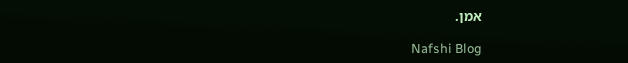אמן.

Nafshi Blog